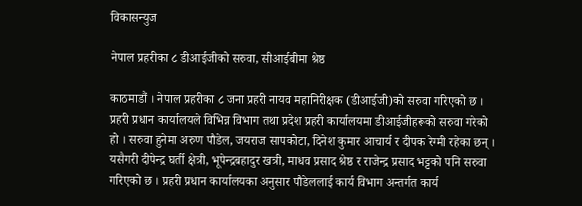विकासन्युज

नेपाल प्रहरीका ८ डीआईजीको सरुवा, सीआईबीमा श्रेष्ठ

काठमाडौं । नेपाल प्रहरीका ८ जना प्रहरी नायव महानिरीक्षक (डीआईजी)को सरुवा गरिएको छ । प्रहरी प्रधान कार्यालयले विभिन्न विभाग तथा प्रदेश प्रहरी कार्यालयमा डीआईजीहरूको सरुवा गरेको हो । सरुवा हुनेमा अरुण पौडेल, जयराज सापकोटा, दिनेश कुमार आचार्य र दीपक रेग्मी रहेका छन् । यसैगरी दीपेन्द्र घर्ती क्षेत्री, भूपेन्द्रबहादुर खत्री, माधव प्रसाद श्रेष्ठ र राजेन्द्र प्रसाद भट्टको पनि सरुवा गरिएको छ । प्रहरी प्रधान कार्यालयका अनुसार पौडेललाई कार्य विभाग अन्तर्गत कार्य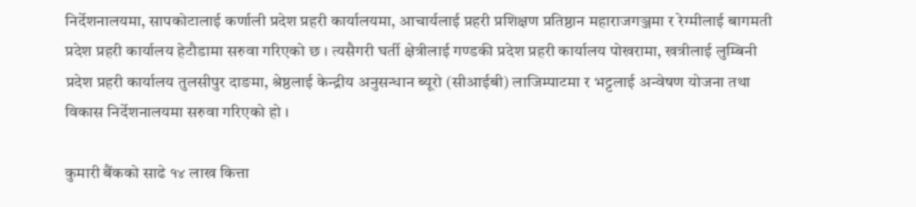निर्देशनालयमा, सापकोटालाई कर्णाली प्रदेश प्रहरी कार्यालयमा, आचार्यलाई प्रहरी प्रशिक्षण प्रतिष्ठान महाराजगञ्जमा र रेग्मीलाई बागमती प्रदेश प्रहरी कार्यालय हेटौडामा सरुवा गरिएको छ । त्यसैगरी घर्ती क्षेत्रीलाई गण्डकी प्रदेश प्रहरी कार्यालय पोखरामा, खत्रीलाई लुम्बिनी प्रदेश प्रहरी कार्यालय तुलसीपुर दाङमा, श्रेष्ठलाई केन्द्रीय अनुसन्धान ब्यूरो (सीआईबी) लाजिम्पाटमा र भट्टलाई अन्वेषण योजना तथा विकास निर्देशनालयमा सरुवा गरिएको हो ।

कुमारी बैंकको साढे १४ लाख कित्ता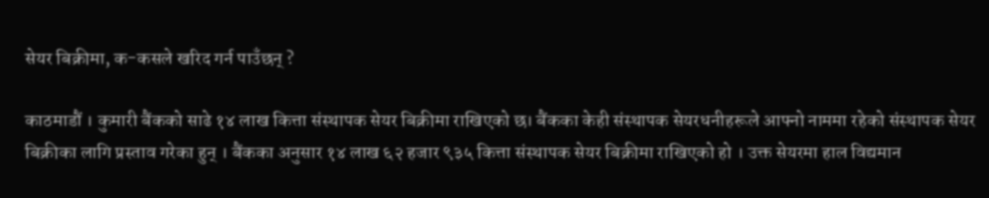सेयर बिक्रीमा, क-कसले खरिद गर्न पाउँछन् ?

काठमाडौं । कुमारी बैंकको साढे १४ लाख कित्ता संस्थापक सेयर बिक्रीमा राखिएको छ। बैंकका केही संस्थापक सेयरधनीहरूले आफ्नो नाममा रहेको संस्थापक सेयर बिक्रीका लागि प्रस्ताव गरेका हुन् । बैंकका अनुसार १४ लाख ६२ हजार ९३५ कित्ता संस्थापक सेयर बिक्रीमा राखिएको हो । उक्त सेयरमा हाल विद्यमान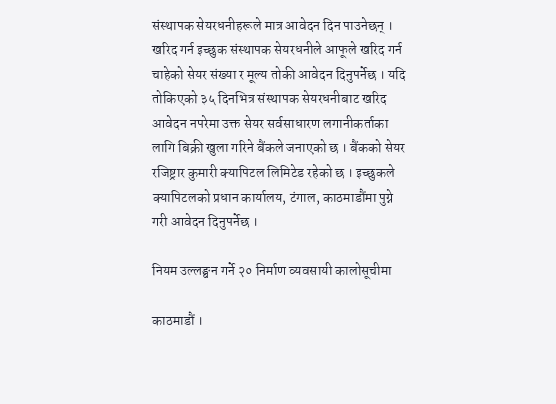संस्थापक सेयरधनीहरूले मात्र आवेदन दिन पाउनेछन् । खरिद गर्न इच्छुक संस्थापक सेयरधनीले आफूले खरिद गर्न चाहेको सेयर संख्या र मूल्य तोकी आवेदन दिनुपर्नेछ । यदि तोकिएको ३५ दिनभित्र संस्थापक सेयरधनीबाट खरिद आवेदन नपरेमा उक्त सेयर सर्वसाधारण लगानीकर्ताका लागि बिक्री खुला गरिने बैंकले जनाएको छ । बैंकको सेयर रजिष्ट्रार कुमारी क्यापिटल लिमिटेड रहेको छ । इच्छुकले क्यापिटलको प्रधान कार्यालय, टंगाल, काठमाडौंमा पुग्ने गरी आवेदन दिनुपर्नेछ ।

नियम उल्लङ्घन गर्ने २० निर्माण व्यवसायी कालोसूचीमा

काठमाडौं ।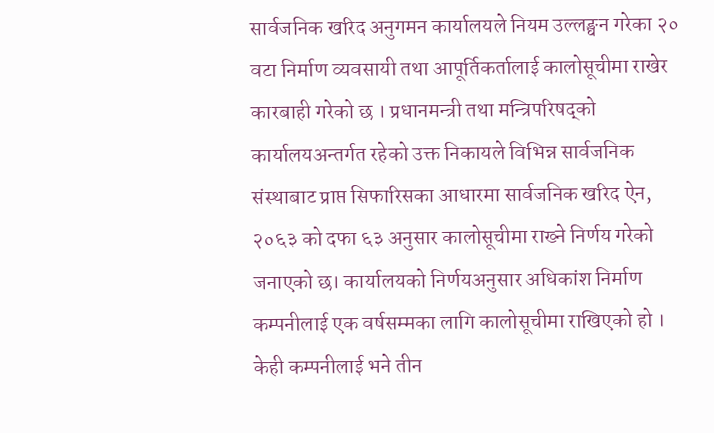सार्वजनिक खरिद अनुगमन कार्यालयले नियम उल्लङ्घन गरेका २० वटा निर्माण व्यवसायी तथा आपूर्तिकर्तालाई कालोसूचीमा राखेर कारबाही गरेको छ । प्रधानमन्त्री तथा मन्त्रिपरिषद्को कार्यालयअन्तर्गत रहेको उक्त निकायले विभिन्न सार्वजनिक संस्थाबाट प्राप्त सिफारिसका आधारमा सार्वजनिक खरिद ऐन, २०६३ को दफा ६३ अनुसार कालोसूचीमा राख्ने निर्णय गरेको जनाएको छ। कार्यालयको निर्णयअनुसार अधिकांश निर्माण कम्पनीलाई एक वर्षसम्मका लागि कालोसूचीमा राखिएको हो । केही कम्पनीलाई भने तीन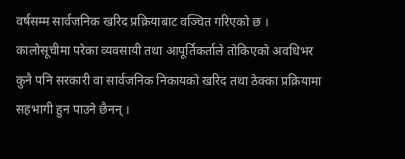वर्षसम्म सार्वजनिक खरिद प्रक्रियाबाट वञ्चित गरिएको छ ।  कालोसूचीमा परेका व्यवसायी तथा आपूर्तिकर्ताले तोकिएको अवधिभर कुनै पनि सरकारी वा सार्वजनिक निकायको खरिद तथा ठेक्का प्रक्रियामा सहभागी हुन पाउने छैनन् ।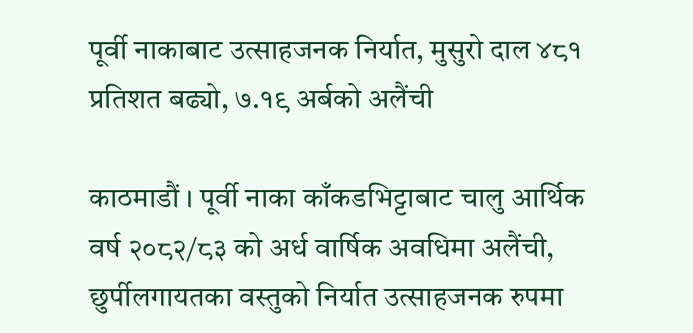पूर्वी नाकाबाट उत्साहजनक निर्यात, मुसुरो दाल ४८१ प्रतिशत बढ्यो, ७.१९ अर्बको अलैंची

काठमाडौं । पूर्वी नाका काँकडभिट्टाबाट चालु आर्थिक वर्ष २०८२/८३ को अर्ध वार्षिक अवधिमा अलैंची, छुर्पीलगायतका वस्तुको निर्यात उत्साहजनक रुपमा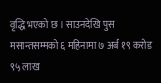वृद्धि भएको छ । साउनदेखि पुस मसान्तसम्मको ६ महिनामा ७ अर्ब १९ करोड ९५ लाख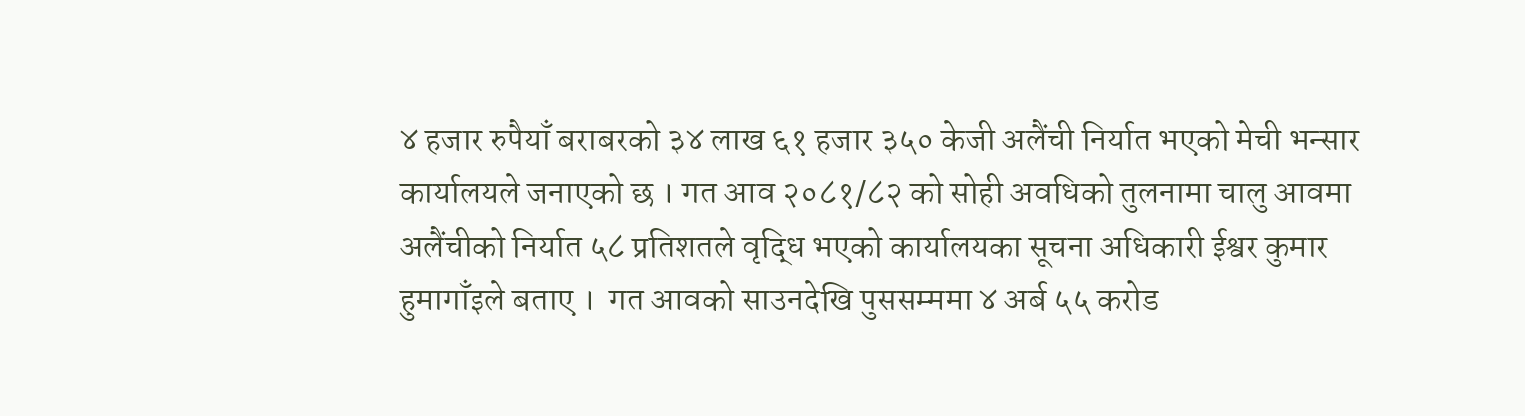४ हजार रुपैयाँ बराबरको ३४ लाख ६१ हजार ३५० केजी अलैंची निर्यात भएको मेची भन्सार कार्यालयले जनाएको छ । गत आव २०८१/८२ को सोही अवधिको तुलनामा चालु आवमा अलैंचीको निर्यात ५८ प्रतिशतले वृद्धि भएको कार्यालयका सूचना अधिकारी ईश्वर कुमार हुमागाँइले बताए ।  गत आवको साउनदेखि पुससम्ममा ४ अर्ब ५५ करोड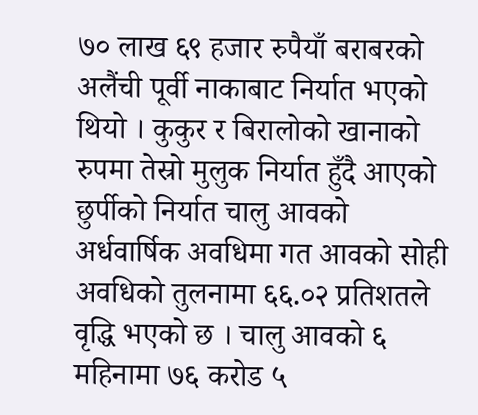७० लाख ६९ हजार रुपैयाँ बराबरको अलैंची पूर्वी नाकाबाट निर्यात भएको थियो । कुकुर र बिरालोको खानाको रुपमा तेस्रो मुलुक निर्यात हुँदै आएको छुर्पीको निर्यात चालु आवको अर्धवार्षिक अवधिमा गत आवको सोही अवधिको तुलनामा ६६.०२ प्रतिशतले वृद्धि भएको छ । चालु आवको ६ महिनामा ७६ करोड ५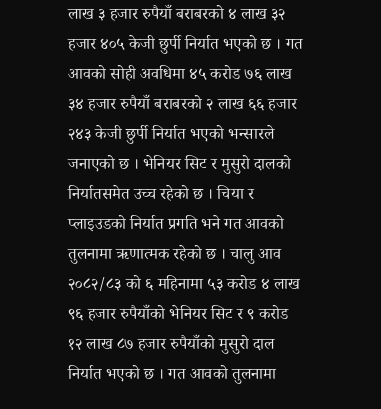लाख ३ हजार रुपैयाँ बराबरको ४ लाख ३२ हजार ४०५ केजी छुर्पी निर्यात भएको छ । गत आवको सोही अवधिमा ४५ करोड ७६ लाख ३४ हजार रुपैयाँ बराबरको २ लाख ६६ हजार २४३ केजी छुर्पी निर्यात भएको भन्सारले जनाएको छ । भेनियर सिट र मुसुरो दालको निर्यातसमेत उच्च रहेको छ । चिया र प्लाइउडको निर्यात प्रगति भने गत आवको तुलनामा ऋणात्मक रहेको छ । चालु आव २०८२/८३ को ६ महिनामा ५३ करोड ४ लाख ९६ हजार रुपैयाँको भेनियर सिट र ९ करोड १२ लाख ८७ हजार रुपैयाँको मुसुरो दाल निर्यात भएको छ । गत आवको तुलनामा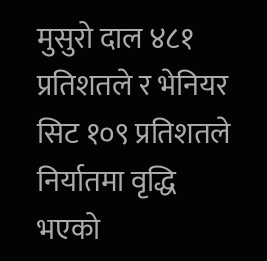मुसुरो दाल ४८१ प्रतिशतले र भेनियर सिट १०९ प्रतिशतले निर्यातमा वृद्धि भएको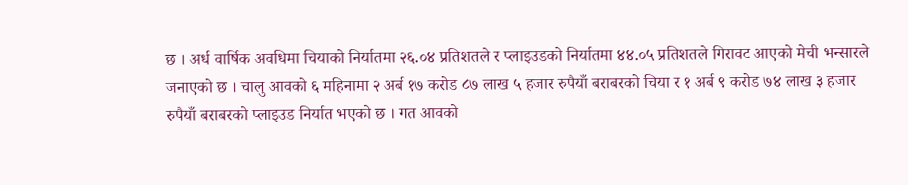छ । अर्ध वार्षिक अवधिमा चियाको निर्यातमा २६.०४ प्रतिशतले र प्लाइउडको निर्यातमा ४४.०५ प्रतिशतले गिरावट आएको मेची भन्सारले जनाएको छ । चालु आवको ६ महिनामा २ अर्ब १७ करोड ८७ लाख ५ हजार रुपैयाँ बराबरको चिया र १ अर्ब ९ करोड ७४ लाख ३ हजार रुपैयाँ बराबरको प्लाइउड निर्यात भएको छ । गत आवको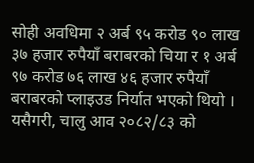सोही अवधिमा २ अर्ब ९५ करोड ९० लाख ३७ हजार रुपैयाँ बराबरको चिया र १ अर्ब ९७ करोड ७६ लाख ४६ हजार रुपैयाँ बराबरको प्लाइउड निर्यात भएको थियो । यसैगरी, चालु आव २०८२/८३ को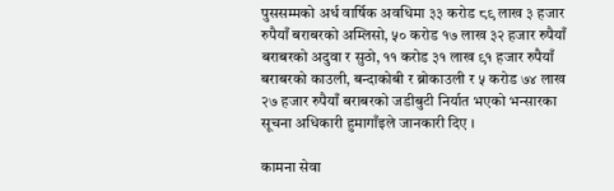पुससम्मको अर्ध वार्षिक अवधिमा ३३ करोड ८९ लाख ३ हजार रुपैयाँ बराबरको अम्लिसो, ५० करोड १७ लाख ३२ हजार रुपैयाँ बराबरको अदुवा र सुठो, ११ करोड ३१ लाख ९१ हजार रुपैयाँ बराबरको काउली, बन्दाकोबी र ब्रोकाउली र ५ करोड ७४ लाख २७ हजार रुपैयाँ बराबरको जडीबुटी निर्यात भएको भन्सारका सूचना अधिकारी हुमागाँइले जानकारी दिए ।

कामना सेवा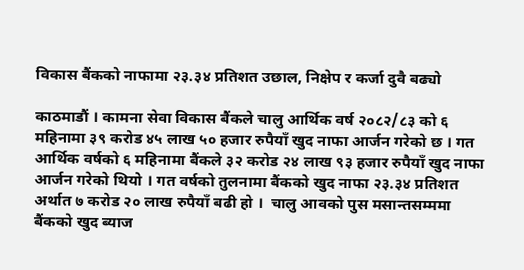विकास बैंकको नाफामा २३.३४ प्रतिशत उछाल, निक्षेप र कर्जा दुवै बढ्यो

काठमाडौं । कामना सेवा विकास बैंकले चालु आर्थिक वर्ष २०८२/८३ को ६ महिनामा ३९ करोड ४५ लाख ५० हजार रुपैयाँ खुद नाफा आर्जन गरेको छ । गत आर्थिक वर्षको ६ महिनामा बैंकले ३२ करोड २४ लाख ९३ हजार रुपैयाँ खुद नाफा आर्जन गरेको थियो । गत वर्षको तुलनामा बैंकको खुद नाफा २३.३४ प्रतिशत अर्थात ७ करोड २० लाख रुपैयाँ बढी हो ।  चालु आवको पुस मसान्तसम्ममा बैंकको खुद ब्याज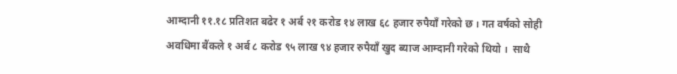आम्दानी ११.१८ प्रतिशत बढेर १ अर्ब २१ करोड १४ लाख ६८ हजार रुपैयाँ गरेको छ । गत वर्षको सोही अवधिमा बैंकले १ अर्ब ८ करोड ९५ लाख ९४ हजार रुपैयाँ खुद ब्याज आम्दानी गरेको थियो ।  साथै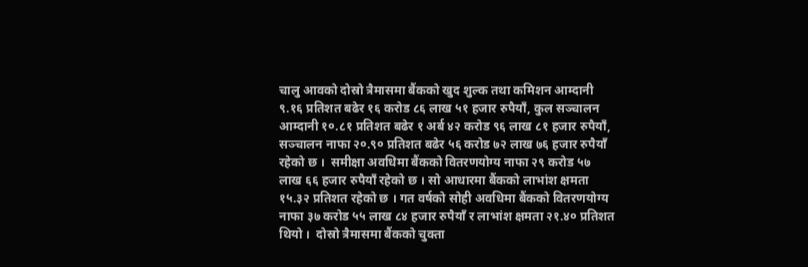चालु आवको दोस्रो त्रैमासमा बैंकको खुद शुल्क तथा कमिशन आम्दानी ९.१६ प्रतिशत बढेर १६ करोड ८६ लाख ५१ हजार रुपैयाँ, कुल सञ्चालन आम्दानी १०.८१ प्रतिशत बढेर १ अर्ब ४२ करोड ९६ लाख ८१ हजार रुपैयाँ, सञ्चालन नाफा २०.९० प्रतिशत बढेर ५६ करोड ७२ लाख ७६ हजार रुपैयाँ रहेको छ ।  समीक्षा अवधिमा बैंकको वितरणयोग्य नाफा २९ करोड ५७ लाख ६६ हजार रुपैयाँ रहेको छ । सो आधारमा बैंकको लाभांश क्षमता १५.३२ प्रतिशत रहेको छ । गत वर्षको सोही अवधिमा बैंकको वितरणयोग्य नाफा ३७ करोड ५५ लाख ८४ हजार रुपैयाँ र लाभांश क्षमता २१.४० प्रतिशत थियो ।  दोस्रो त्रैमासमा बैंकको चुक्ता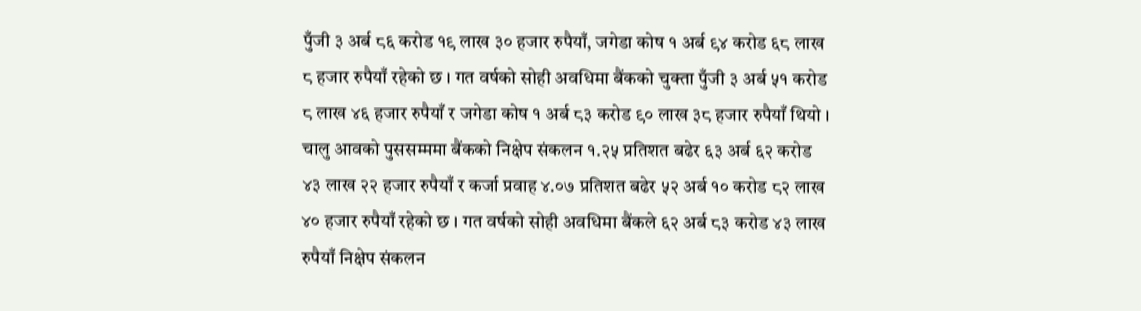पुँजी ३ अर्ब ८६ करोड १९ लाख ३० हजार रुपैयाँ, जगेडा कोष १ अर्ब ९४ करोड ६८ लाख ८ हजार रुपैयाँ रहेको छ । गत वर्षको सोही अवधिमा बैंकको चुक्ता पुँजी ३ अर्ब ५१ करोड ८ लाख ४६ हजार रुपैयाँ र जगेडा कोष १ अर्ब ८३ करोड ९० लाख ३८ हजार रुपैयाँ थियो ।  चालु आवको पुससम्ममा बैंकको निक्षेप संकलन १.२५ प्रतिशत बढेर ६३ अर्ब ६२ करोड ४३ लाख २२ हजार रुपैयाँ र कर्जा प्रवाह ४.०७ प्रतिशत बढेर ५२ अर्ब १० करोड ८२ लाख ४० हजार रुपैयाँ रहेको छ । गत वर्षको सोही अवधिमा बैंकले ६२ अर्ब ८३ करोड ४३ लाख रुपैयाँ निक्षेप संकलन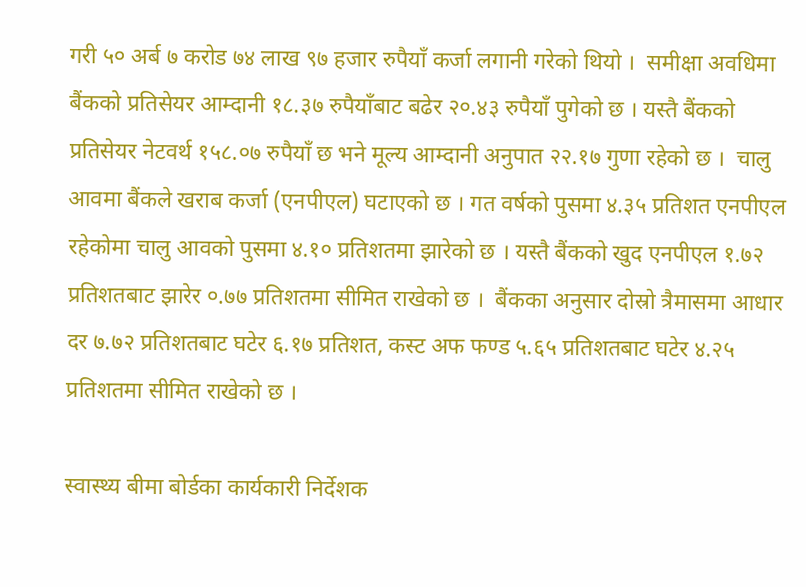गरी ५० अर्ब ७ करोड ७४ लाख ९७ हजार रुपैयाँ कर्जा लगानी गरेको थियो ।  समीक्षा अवधिमा बैंकको प्रतिसेयर आम्दानी १८.३७ रुपैयाँबाट बढेर २०.४३ रुपैयाँ पुगेको छ । यस्तै बैंकको प्रतिसेयर नेटवर्थ १५८.०७ रुपैयाँ छ भने मूल्य आम्दानी अनुपात २२.१७ गुणा रहेको छ ।  चालु आवमा बैंकले खराब कर्जा (एनपीएल) घटाएको छ । गत वर्षको पुसमा ४.३५ प्रतिशत एनपीएल रहेकोमा चालु आवको पुसमा ४.१० प्रतिशतमा झारेको छ । यस्तै बैंकको खुद एनपीएल १.७२ प्रतिशतबाट झारेर ०.७७ प्रतिशतमा सीमित राखेको छ ।  बैंकका अनुसार दोस्रो त्रैमासमा आधार दर ७.७२ प्रतिशतबाट घटेर ६.१७ प्रतिशत, कस्ट अफ फण्ड ५.६५ प्रतिशतबाट घटेर ४.२५ प्रतिशतमा सीमित राखेको छ ।

स्वास्थ्य बीमा बोर्डका कार्यकारी निर्देशक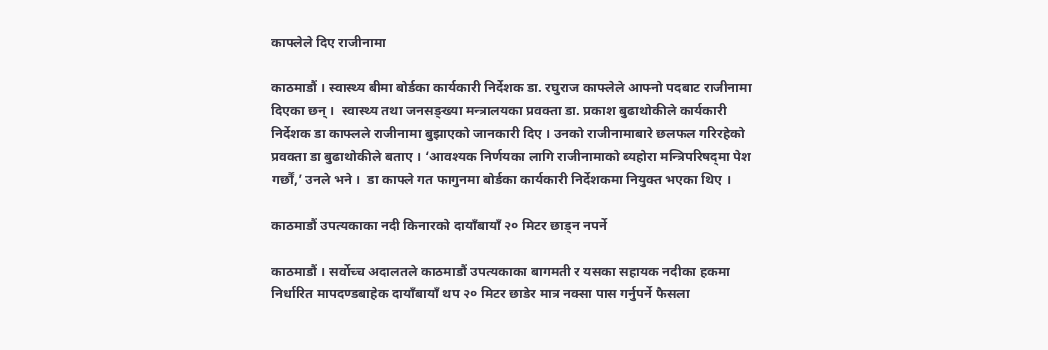काफ्लेले दिए राजीनामा

काठमाडौं । स्वास्थ्य बीमा बोर्डका कार्यकारी निर्देशक डा. रघुराज काफ्लेले आफ्नो पदबाट राजीनामा दिएका छन् ।  स्वास्थ्य तथा जनसङ्ख्या मन्त्रालयका प्रवक्ता डा. प्रकाश बुढाथोकीले कार्यकारी निर्देशक डा काफ्लले राजीनामा बुझाएको जानकारी दिए । उनको राजीनामाबारे छलफल गरिरहेको प्रवक्ता डा बुढाथोकीले बताए । ‘आवश्यक निर्णयका लागि राजीनामाको ब्यहोरा मन्त्रिपरिषद्‌मा पेश गर्छौं,’ उनले भने ।  डा काफ्ले गत फागुनमा बोर्डका कार्यकारी निर्देशकमा नियुक्त भएका थिए ।

काठमाडौं उपत्यकाका नदी किनारको दायाँबायाँ २० मिटर छाड्न नपर्ने

काठमाडौं । सर्वोच्च अदालतले काठमाडौं उपत्यकाका बागमती र यसका सहायक नदीका हकमा निर्धारित मापदण्डबाहेक दायाँबायाँ थप २० मिटर छाडेर मात्र नक्सा पास गर्नुपर्ने फैसला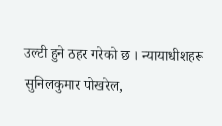उल्टी हुने ठहर गरेको छ । न्यायाधीशहरू सुनिलकुमार पोखरेल,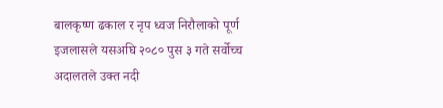बालकृष्ण ढकाल र नृप ध्वज निरौलाको पूर्ण इजलासले यसअघि २०८० पुस ३ गते सर्वोच्च अदालतले उक्त नदी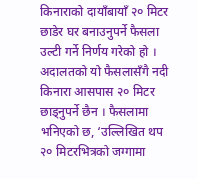किनाराको दायाँबायाँ २० मिटर छाडेर घर बनाउनुपर्ने फैसला उल्टी गर्ने निर्णय गरेको हो । अदालतको यो फैसलासँगै नदी किनारा आसपास २० मिटर छाड्नुपर्ने छैन । फैसलामा भनिएको छ, ‘उल्लिखित थप २० मिटरभित्रको जग्गामा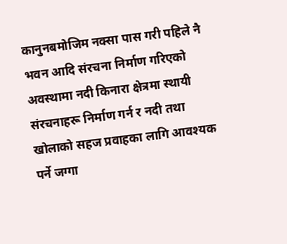कानुनबमोजिम नक्सा पास गरी पहिले नै भवन आदि संरचना निर्माण गरिएको अवस्थामा नदी किनारा क्षेत्रमा स्थायी संरचनाहरू निर्माण गर्न र नदी तथा खोलाको सहज प्रवाहका लागि आवश्यक पर्ने जग्गा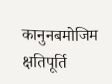कानुनबमोजिम क्षतिपूर्ति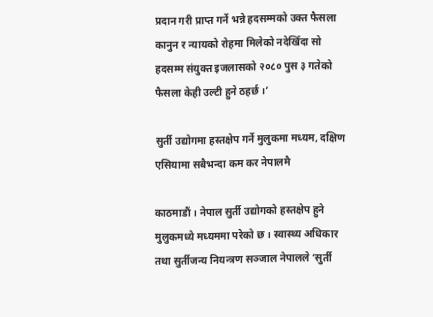प्रदान गरी प्राप्त गर्ने भन्ने हदसम्मको उक्त फैसला कानुन र न्यायको रोहमा मिलेको नदेखिँदा सो हदसम्म संयुक्त इजलासको २०८० पुस ३ गतेको फैसला केही उल्टी हुने ठहर्छ ।’

सुर्ती उद्योगमा हस्तक्षेप गर्ने मुलुकमा मध्यम, दक्षिण एसियामा सबैभन्दा कम कर नेपालमै

काठमाडौं । नेपाल सुर्ती उद्योगको हस्तक्षेप हुने मुलुकमध्ये मध्यममा परेको छ । स्वास्थ्य अधिकार तथा सुर्तीजन्य नियन्त्रण सञ्जाल नेपालले ‘सुर्ती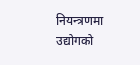नियन्त्रणमा उद्योगको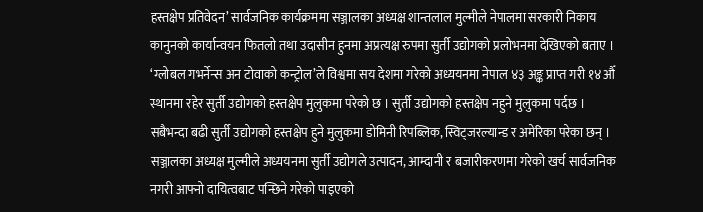हस्तक्षेप प्रतिवेदन’ सार्वजनिक कार्यक्रममा सञ्जालका अध्यक्ष शान्तलाल मुल्मीले नेपालमा सरकारी निकाय कानुनको कार्यान्वयन फितलो तथा उदासीन हुनमा अप्रत्यक्ष रुपमा सुर्ती उद्योगको प्रलोभनमा देखिएको बताए ।  ‘ग्लोबल गभर्नेन्स अन टोवाको कन्ट्रोल’ले विश्वमा सय देशमा गरेको अध्ययनमा नेपाल ४३ अङ्क प्राप्त गरी १४औँ स्थानमा रहेर सुर्ती उद्योगको हस्तक्षेप मुलुकमा परेको छ । सुर्ती उद्योगको हस्तक्षेप नहुने मुलुकमा पर्दछ । सबैभन्दा बढी सुर्ती उद्योगको हस्तक्षेप हुने मुलुकमा डोमिनी रिपब्लिक, स्विट्जरल्यान्ड र अमेरिका परेका छन् । सञ्जालका अध्यक्ष मुल्मीले अध्ययनमा सुर्ती उद्योगले उत्पादन, आम्दानी र बजारीकरणमा गरेको खर्च सार्वजनिक नगरी आफ्नो दायित्वबाट पन्छिने गरेको पाइएको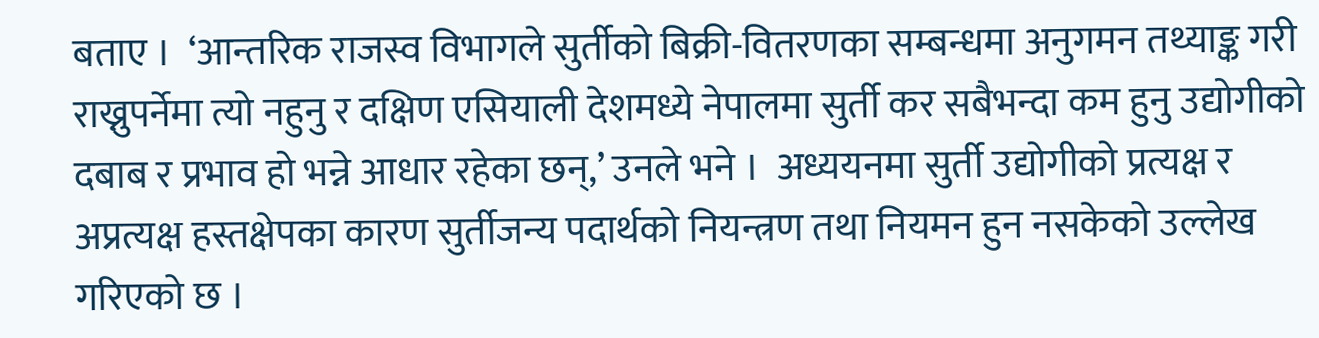बताए ।  ‘आन्तरिक राजस्व विभागले सुर्तीको बिक्री-वितरणका सम्बन्धमा अनुगमन तथ्याङ्क गरी राख्नुपर्नेमा त्यो नहुनु र दक्षिण एसियाली देशमध्ये नेपालमा सुर्ती कर सबैभन्दा कम हुनु उद्योगीको दबाब र प्रभाव हो भन्ने आधार रहेका छन्,’ उनले भने ।  अध्ययनमा सुर्ती उद्योगीको प्रत्यक्ष र अप्रत्यक्ष हस्तक्षेपका कारण सुर्तीजन्य पदार्थको नियन्त्रण तथा नियमन हुन नसकेको उल्लेख गरिएको छ ।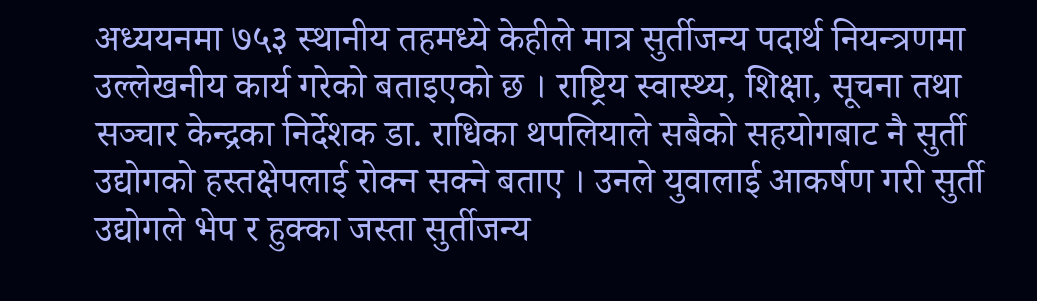अध्ययनमा ७५३ स्थानीय तहमध्ये केहीले मात्र सुर्तीजन्य पदार्थ नियन्त्रणमा उल्लेखनीय कार्य गरेको बताइएको छ । राष्ट्रिय स्वास्थ्य, शिक्षा, सूचना तथा सञ्चार केन्द्रका निर्देशक डा. राधिका थपलियाले सबैको सहयोगबाट नै सुर्ती उद्योगको हस्तक्षेपलाई रोक्न सक्ने बताए । उनले युवालाई आकर्षण गरी सुर्ती उद्योगले भेप र हुक्का जस्ता सुर्तीजन्य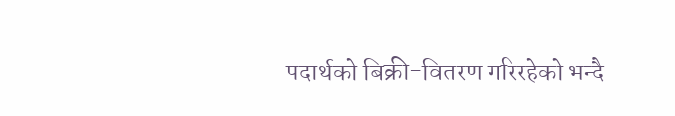पदार्थको बिक्री-वितरण गरिरहेको भन्दै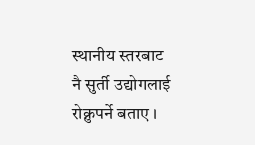स्थानीय स्तरबाट नै सुर्ती उद्योगलाई रोक्नुपर्ने बताए ।